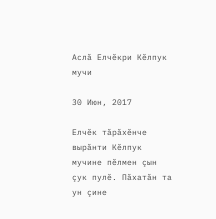Аслă Елчĕкри Кĕлпук мучи

30 Июн, 2017

Елчĕк тăрăхĕнче вырăнти Кĕлпук мучине пĕлмен çын çук пулĕ. Пăхатăн та ун çине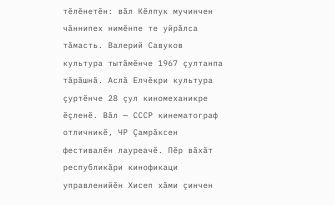тĕлĕнетĕн: вăл Кĕлпук мучинчен чăннипех нимĕнпе те уйрăлса тăмасть. Валерий Савуков культура тытăмĕнче 1967 çултанпа тăрăшнă. Аслă Елчĕкри культура çуртĕнче 28 çул киномеханикре ĕçленĕ. Вăл — СССР кинематограф отличникĕ, ЧР Çамрăксен фестивалĕн лауреачĕ. Пĕр вăхăт республикăри кинофикаци управленийĕн Хисеп хăми çинчен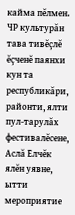кайма пĕлмен. ЧР культурăн тава тивĕçлĕ ĕçченĕ паянхи кун та республикăри, районти, ялти пул-тарулăх фестивалĕсене, Аслă Елчĕк ялĕн уявне, ытти мероприятие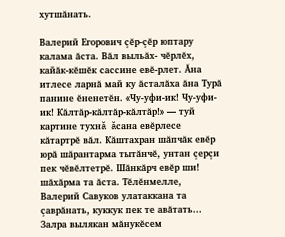хутшăнать.

Валерий Егорович çĕр-çĕр юптару калама ăста. Вăл выльăх- чĕрлĕх, кайăк-кĕшĕк сассине евĕ-рлет. Ăна итлесе ларнă май ку ăсталăха ăна Турă панине ĕненетĕн. «Чу-уфи-ик! Чу-уфи-ик! Кăлтăр-кăлтăр-кăлтăр!» — туй картине тухнă ăсана евĕрлесе кăтартрĕ вăл. Кăштахран шăпчăк евĕр юрă шăрантарма тытăнчĕ, унтан çерçи пек чĕвĕлтетрĕ. Шăнкăрч евĕр ши! шăхăрма та ăста. Тĕлĕнмелле, Валерий Савуков улатаккана та çаврăнать, куккук пек те авăтать… Залра вылякан мăнукĕсем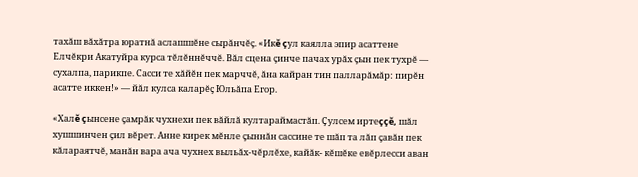тахăш вăхăтра юратнă аслашшĕне сырăнчĕç. «Икĕ çул каялла эпир асаттене Елчĕкри Акатуйра курса тĕлĕннĕччĕ. Вăл сцена çинче пачах урăх çын пек тухрĕ — сухалпа, парикпе. Сасси те хăйĕн пек марччĕ, ăна кайран тин палларăмăр: пирĕн асатте иккен!» — йăл кулса каларĕç Юльăпа Егор.

«Халĕ çынсене çамрăк чухнехи пек вăйлă култараймастăп. Çулсем иртеççĕ, шăл хушшинчен çил вĕрет. Анне кирек мĕнле çыннăн сассине те шăп та лăп çавăн пек кăлараятчĕ, манăн вара ача чухнех выльăх-чĕрлĕхе, кайăк- кĕшĕке евĕрлесси аван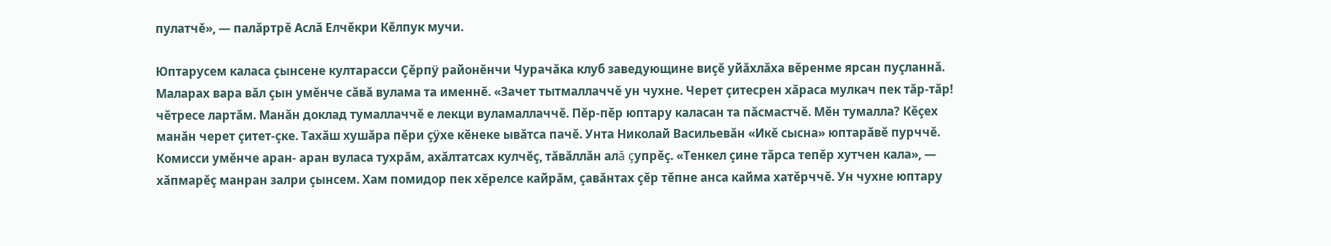пулатчĕ», — палăртрĕ Аслă Елчĕкри Кĕлпук мучи.

Юптарусем каласа çынсене култарасси Çĕрпÿ районĕнчи Чурачăка клуб заведующине виçĕ уйăхлăха вĕренме ярсан пуçланнă. Маларах вара вăл çын умĕнче сăвă вулама та именнĕ. «Зачет тытмаллаччĕ ун чухне. Черет çитесрен хăраса мулкач пек тăр-тăр! чĕтресе лартăм. Манăн доклад тумаллаччĕ е лекци вуламаллаччĕ. Пĕр-пĕр юптару каласан та пăсмастчĕ. Мĕн тумалла? Кĕçех манăн черет çитет-çке. Тахăш хушăра пĕри çÿхе кĕнеке ывăтса пачĕ. Унта Николай Васильевăн «Икĕ сысна» юптарăвĕ пурччĕ. Комисси умĕнче аран- аран вуласа тухрăм, ахăлтатсах кулчĕç, тăвăллăн алă çупрĕç. «Тенкел çине тăрса тепĕр хутчен кала», — хăпмарĕç манран залри çынсем. Хам помидор пек хĕрелсе кайрăм, çавăнтах çĕр тĕпне анса кайма хатĕрччĕ. Ун чухне юптару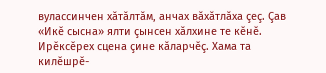вулассинчен хăтăлтăм, анчах вăхăтлăха çеç. Çав «Икĕ сысна» ялти çынсен хăлхине те кĕнĕ. Ирĕксĕрех сцена çине кăларчĕç. Хама та килĕшрĕ-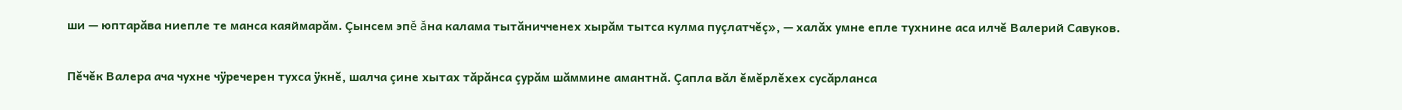ши — юптарăва ниепле те манса каяймарăм. Çынсем эпĕ ăна калама тытăничченех хырăм тытса кулма пуçлатчĕç», — халăх умне епле тухнине аса илчĕ Валерий Савуков.

Пĕчĕк Валера ача чухне чÿречерен тухса ÿкнĕ, шалча çине хытах тăрăнса çурăм шăммине амантнă. Çапла вăл ĕмĕрлĕхех сусăрланса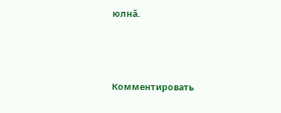юлнă.



Комментировать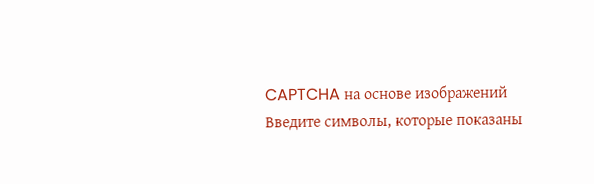CAPTCHA на основе изображений
Введите символы, которые показаны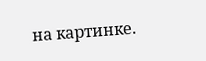на картинке.